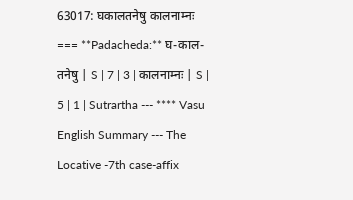63017: घकालतनेषु कालनाम्नः === **Padacheda:** घ-काल-तनेषु | S | 7 | 3 | कालनाम्नः | S | 5 | 1 | Sutrartha --- **** Vasu English Summary --- The Locative -7th case-affix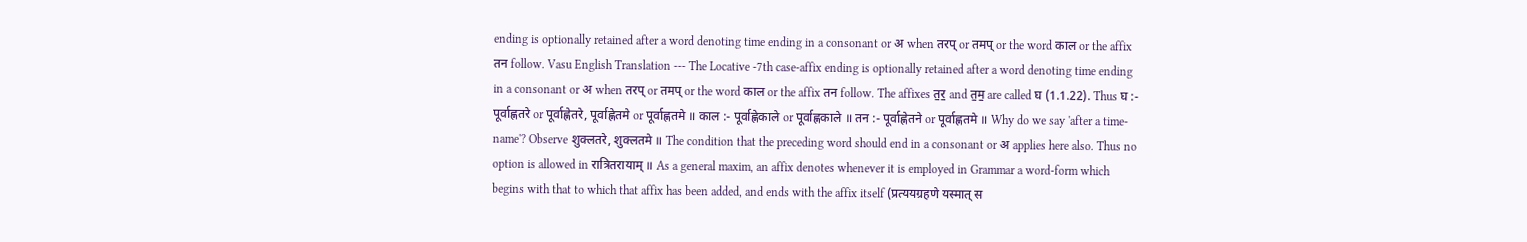ending is optionally retained after a word denoting time ending in a consonant or अ when तरप् or तमप् or the word काल or the affix तन follow. Vasu English Translation --- The Locative -7th case-affix ending is optionally retained after a word denoting time ending in a consonant or अ when तरप् or तमप् or the word काल or the affix तन follow. The affixes त॒र॒ and त॒म॒ are called घ (1.1.22). Thus घ :- पूर्वाह्णतरे or पूर्वाह्णेतरे, पूर्वाह्णेतमे or पूर्वाह्णतमे ॥ काल :- पूर्वाह्णेकाले or पूर्वाह्णकाले ॥ तन :- पूर्वाह्णेतने or पूर्वाह्णतमे ॥ Why do we say 'after a time-name'? Observe शुक्लतरे, शुक्लतमे ॥ The condition that the preceding word should end in a consonant or अ applies here also. Thus no option is allowed in रात्रितरायाम् ॥ As a general maxim, an affix denotes whenever it is employed in Grammar a word-form which begins with that to which that affix has been added, and ends with the affix itself (प्रत्ययग्रहणे यस्मात् स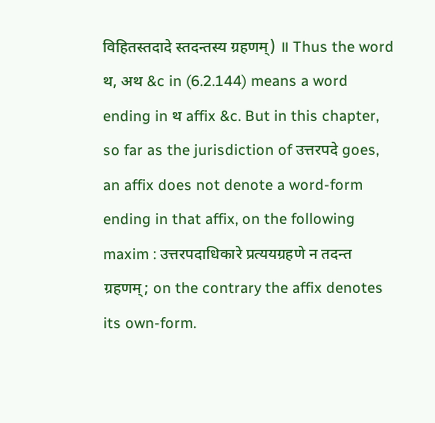विहितस्तदादे स्तदन्तस्य ग्रहणम्) ॥ Thus the word थ, अथ &c in (6.2.144) means a word ending in थ affix &c. But in this chapter, so far as the jurisdiction of उत्तरपदे goes, an affix does not denote a word-form ending in that affix, on the following maxim : उत्तरपदाधिकारे प्रत्ययग्रहणे न तदन्त ग्रहणम्; on the contrary the affix denotes its own-form.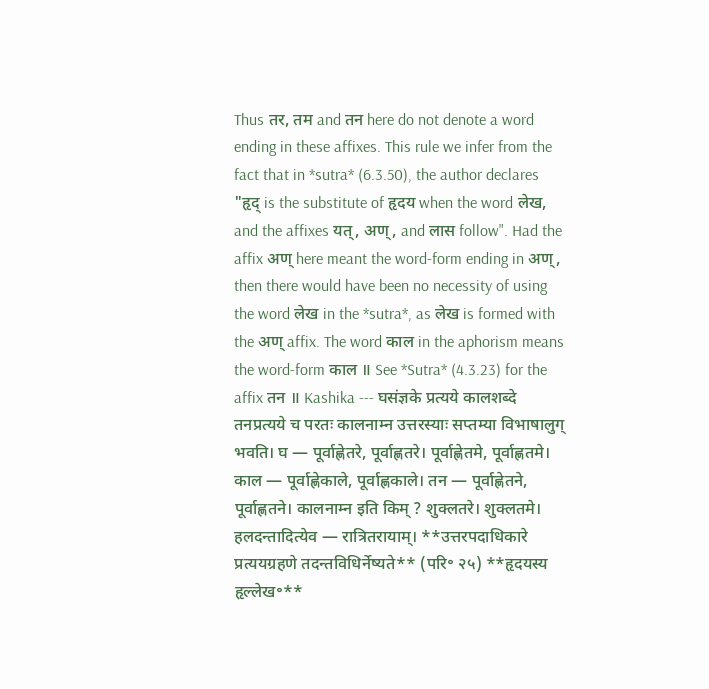Thus तर, तम and तन here do not denote a word ending in these affixes. This rule we infer from the fact that in *sutra* (6.3.50), the author declares "हृद् is the substitute of हृदय when the word लेख, and the affixes यत्, अण्, and लास follow". Had the affix अण् here meant the word-form ending in अण्, then there would have been no necessity of using the word लेख in the *sutra*, as लेख is formed with the अण् affix. The word काल in the aphorism means the word-form काल ॥ See *Sutra* (4.3.23) for the affix तन ॥ Kashika --- घसंज्ञके प्रत्यये कालशब्दे तनप्रत्यये च परतः कालनाम्न उत्तरस्याः सप्तम्या विभाषालुग् भवति। घ — पूर्वाह्णेतरे, पूर्वाह्णतरे। पूर्वाह्णेतमे, पूर्वाह्णतमे। काल — पूर्वाह्णेकाले, पूर्वाह्णकाले। तन — पूर्वाह्णेतने, पूर्वाह्णतने। कालनाम्न इति किम् ? शुक्लतरे। शुक्लतमे। हलदन्तादित्येव — रात्रितरायाम्। **उत्तरपदाधिकारे प्रत्ययग्रहणे तदन्तविधिर्नेष्यते** (परि॰ २५) **हृदयस्य हृल्लेख॰**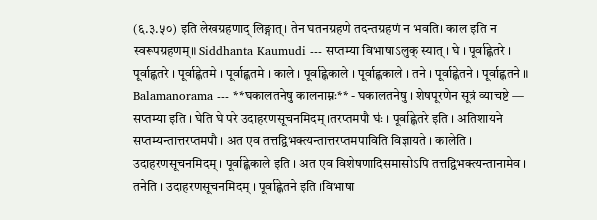(६.३.५०) इति लेखग्रहणाद् लिङ्गात्। तेन घतनग्रहणे तदन्तग्रहणं न भवति। काल इति न स्वरूपग्रहणम्॥ Siddhanta Kaumudi --- सप्तम्या विभाषाऽलुक् स्यात् । घे । पूर्वाह्णेतरे । पूर्वाह्णतरे । पूर्वाह्णेतमे । पूर्वाह्णतमे । काले । पूर्वाह्णेकाले । पूर्वाह्णकाले । तने । पूर्वाह्णेतने । पूर्वाह्णतने ॥ Balamanorama --- **घकालतनेषु कालनाम्नः** - घकालतनेषु । शेषपूरणेन सूत्रं व्याचष्टे — सप्तम्या इति । घेति घे परे उदाहरणसूचनमिदम् ।तरप्तमपौ घः॑ । पूर्वाह्णेतरे इति । अतिशायने सप्तम्यन्तात्तरप्तमपौ । अत एव तत्तद्विभक्त्यन्तात्तरप्तमपाविति विज्ञायते । कालेति । उदाहरणसूचनमिदम् । पूर्वाह्णेकाले इति । अत एव विशेषणादिसमासोऽपि तत्तद्विभक्त्यन्तानामेव । तनेति । उदाहरणसूचनमिदम् । पूर्वाह्णेतने इति ।विभाषा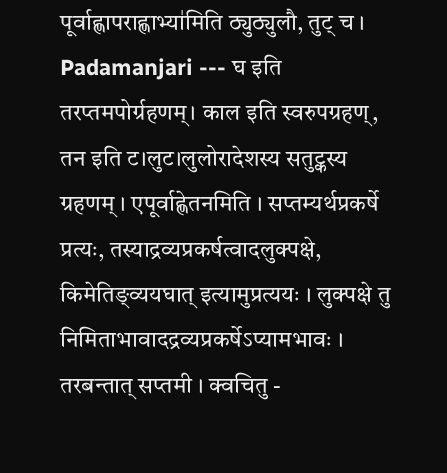पूर्वाह्णापराह्णाभ्या॑मिति ठ्युठ्युलौ, तुट् च । Padamanjari --- घ इति तरप्तमपोर्ग्रहणम्। काल इति स्वरुपग्रहण्, तन इति ट।लुट।लुलोरादेशस्य सतुट्कस्य ग्रहणम् । एपूर्वाह्णेतनमिति । सप्तम्यर्थप्रकर्षे प्रत्यः, तस्याद्रव्यप्रकर्षत्वादलुक्पक्षे, किमेतिङ्व्ययघात् इत्यामुप्रत्ययः । लुक्पक्षे तु निमिताभावादद्रव्यप्रकर्षेऽप्यामभावः । तरबन्तात् सप्तमी । क्वचितु -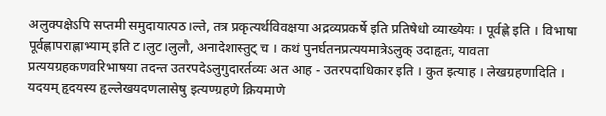अलुक्पक्षेऽपि सप्तमी समुदायात्पठ।ल्ते, तत्र प्रकृत्यर्थविवक्षया अद्रव्यप्रकर्षे इति प्रतिषेधो व्याख्येयः । पूर्वह्णे इति । विभाषा पूर्वह्णापराह्णाभ्याम् इति ट।लुट।लुलौ, अनादेशास्तुट् च । कथं पुनर्घतनप्रत्ययमात्रेऽलुक् उदाहृतः, यावता प्रत्ययग्रहकणवरिभाषया तदन्त उतरपदेऽलुगुदारर्तव्यः अत आह - उतरपदाधिकार इति । कुत इत्याह । लेखग्रहणादिति । यदयम् हृदयस्य हृल्लेखयदणलासेषु इत्यण्ग्रहणे क्रियमाणे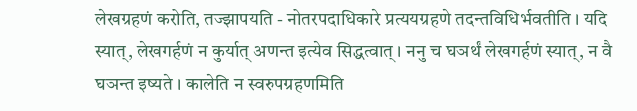लेखग्रहणं करोति, तज्झापयति - नोतरपदाधिकारे प्रत्ययग्रहणे तदन्तविधिर्भवतीति । यदि स्यात्, लेखगर्हणं न कुर्यात् अणन्त इत्येव सिद्धत्वात् । ननु च घञर्थं लेखगर्हणं स्यात्, न वै घञन्त इष्यते । कालेति न स्वरुपग्रहणमिति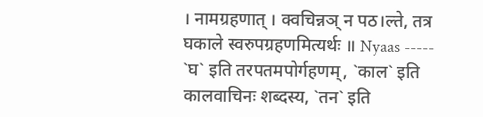। नामग्रहणात् । क्वचिन्नञ् न पठ।ल्ते, तत्र घकाले स्वरुपग्रहणमित्यर्थः ॥ Nyaas ----- `घ` इति तरपतमपोर्गहणम्, `काल` इति कालवाचिनः शब्दस्य, `तन` इति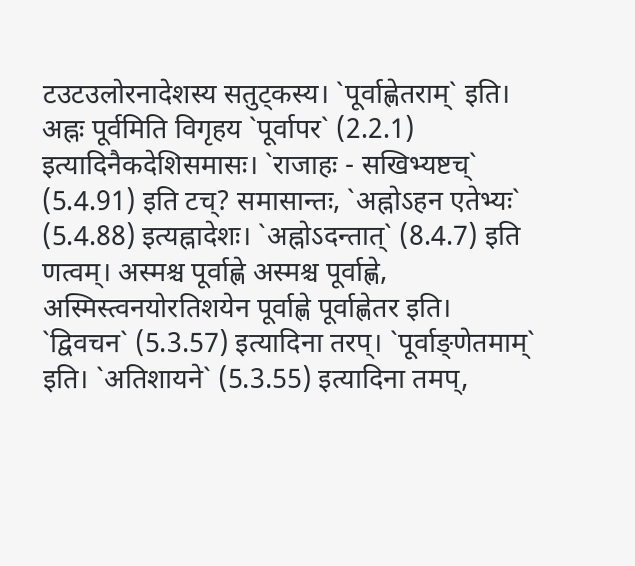टउटउलोरनादेशस्य सतुट्कस्य। `पूर्वाह्णेतराम्` इति। अह्नः पूर्वमिति विगृहय `पूर्वापर` (2.2.1) इत्यादिनैकदेशिसमासः। `राजाहः - सखिभ्यष्टच्` (5.4.91) इति टच्? समासान्तः, `अह्नोऽहन एतेभ्यः` (5.4.88) इत्यह्नादेशः। `अह्नोऽदन्तात्` (8.4.7) इति णत्वम्। अस्मश्च पूर्वाह्णे अस्मश्च पूर्वाह्णे, अस्मिस्त्वनयोरतिशयेन पूर्वाह्णे पूर्वाह्णेतर इति। `द्विवचन` (5.3.57) इत्यादिना तरप्। `पूर्वाङ्णेतमाम्` इति। `अतिशायने` (5.3.55) इत्यादिना तमप्,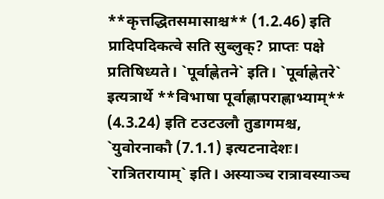**कृत्तद्धितसमासाश्च** (1.2.46) इति प्रादिपदिकत्वे सति सुब्लुक्? प्राप्तः पक्षे प्रतिषिध्यते। `पूर्वाह्णेतने` इति। `पूर्वाह्णेतरे` इत्यत्रार्थे **विभाषा पूर्वाह्णापराह्णाभ्याम्** (4.3.24) इति टउटउलौ तुडागमश्च, `युवोरनाकौ (7.1.1) इत्यटनादेशः। `रात्रितरायाम्` इति। अस्याञ्च रात्रावस्याञ्च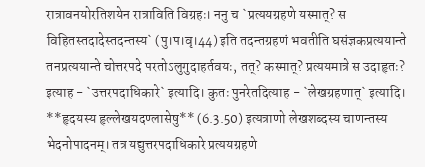रात्रावनयोरतिशयेन रात्राविति विग्रहः। ननु च `प्रत्ययग्रहणे यस्मात्? स विहितस्तदादेस्तदन्तस्य` (पु।प।वृ।44) इति तदन्तग्रहणं भवतीति घसंज्ञकप्रत्ययान्ते तनप्रत्ययान्ते चोत्तरपदे परतोऽलुगुदाहर्तवयः, तत्? कस्मात्? प्रत्ययमात्रे स उदाहृतः? इत्याह - `उत्तरपदाधिकारे` इत्यादि। कुतः पुनरेतदित्याह - `लेखग्रहणात्` इत्यादि। **हृदयस्य हृल्लेखयदण्लासेषु** (6.3.50) इत्यत्राणो लेखशब्दस्य चाणन्तस्य भेदनोपादनम्। तत्र यद्युत्तरपदाधिकारे प्रत्ययग्रहणे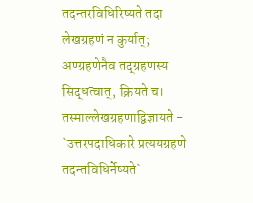तदन्तरविधिरिष्यते तदा लेखग्रहणं न कुर्यात्; अण्ग्रहणेनैव तद्ग्रहणस्य सिद्धत्वात्, क्रियते च। तस्माल्लेखग्रहणाद्विज्ञायते - `उत्तरपदाधिकारे प्रत्ययग्रहणे तदन्तविधिर्नेष्यते`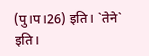(पु।प।26) इति। `तेने` इति।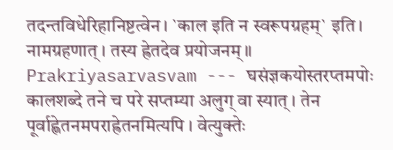तदन्तविधेरिहानिष्टत्वेन। `काल इति न स्वरूपग्रहम्` इति। नामग्रहणात्। तस्य ह्रेतदेव प्रयोजनम्॥ Prakriyasarvasvam --- घसंज्ञकयोस्तरप्तमपोः कालशब्दे तने च परे सप्तम्या अलुग् वा स्यात् । तेन पूर्वाह्णेतनमपराह्रेतनमित्यपि । वेत्युक्तेः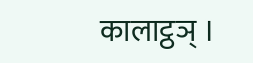कालाट्ठञ् ।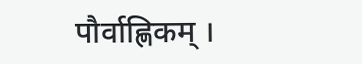पौर्वाह्णिकम् ।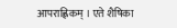आपराह्णिकम् । एते शैषिका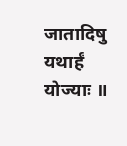जातादिषु यथार्हं योज्याः ॥